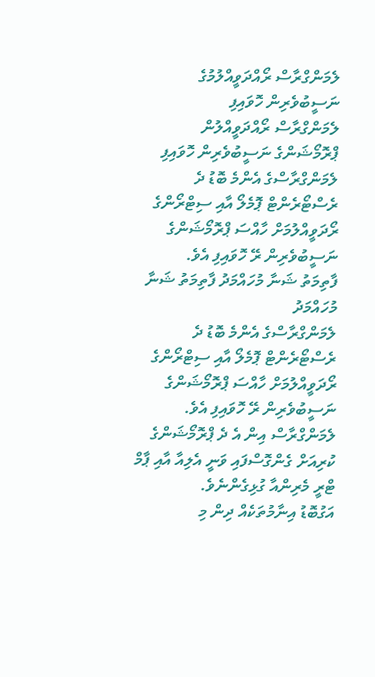ލެމަންގްރާސް ރޯއްދަވީއްލުމުގެ ނަސީބުވެރިން ހޮވައިފި
ލެމަންގްރާސް ރޯއްދަވީއްލުން ޕްރޮމޯޝަންގެ ނަސީބުވެރިން ހޮވައިފި
ލެމަންގްރާސްގެ އެންމެ ބޮޑު ދެ ރެސްޓޯރެންޓް ޕޮމެލޯ އާއި ސިޓްރޯންގެ ރޯދަވީއްލުމަށް ހާއްސަ ޕްރޮމޯޝަންގެ ނަސީބުވެރިން ރޭ ހޮވައިފި އެވެ.
ފާތިމަތު ޝަނާ މުހައްމަދު ފާތިމަތު ޝަނާ މުހައްމަދު
ލެމަންގްރާސްގެ އެންމެ ބޮޑު ދެ ރެސްޓޯރެންޓް ޕޮމެލޯ އާއި ސިޓްރޯންގެ ރޯދަވީއްލުމަށް ހާއްސަ ޕްރޮމޯޝަންގެ ނަސީބުވެރިން ރޭ ހޮވައިފި އެވެ.
ލެމަންގްރާސް އިން އެ ދެ ޕްރޮމޯޝަންގެ ކުރިއަށް ގެންގޮސްފައި ވަނީ އެލިއާ އާއި ޕާމް ޓްރީ މެރިންއާ ގުޅިގެންނެވެ.
އަގުބޮޑު އިނާމުތަކެއް ދިން މި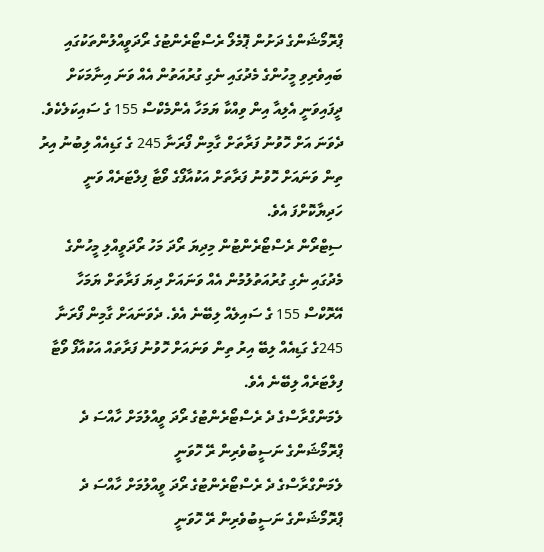ޕްރޮމޯޝަންގެ ދަށުން ޕޮމެލޯ ރެސްޓޯރެންޓުގެ ރޯދަވީއްލުންތަކުގައި ބައިވެރިވި މީހުންގެ މެދުގައި ނެގި ގުރުއަތުން އެއް ވަނަ އިނާމަކަށް ދީފައިވަނީ އެލިއާ އިން ވިއްކާ ޔަމަހާ އެންމެކްސް 155 ގެ ސައިކަލެކެވެ. ދެވަނަ އަށް ހޮވުނު ފަރާތަށް ގާމިން ފޯރަނާ 245 ގެ ގަޑިއެއް ލިބުނު އިރު ތިން ވަނައަށް ހޮވުނު ފަރާތަށް އަކުއާފޯގެ ވޯޓާ ފިލްޓަރެއް ވަނީ ހަދިޔާކޮށްފަ އެވެ.
ސިޓްރޯން ރެސްޓޯރެންޓުން މިދިޔަ ރޯދަ މަހު ރޯދަވީއްލި މީހުންގެ މެދުގައި ނެގި ގުރުއަތުލުމުން އެއް ވަނައަށް ދިޔަ ފަރާތަށް ޔަމަހާ އޭރޮކްސް 155 ގެ ސައިލެއް ލިބޭނެ އެވެ. ދެވަނައަށް ގާމިން ފޯރަނާ 245ގެ ގަޑިއެއް ލިބޭ އިރު ތިން ވަނައަށް ހޮވުނު ފަރާތައް އަކުއާފޯ ވޯޓާ ފިލްޓަރެއް ލިބޭނެ އެވެ.
ލެމަންގްރާސްގެ ދެ ރެސްޓޯރެންޓުގެ ރޯދަ ވީއްލުމަށް ހާއްސަ ދެ ޕްރޮމޯޝަންގެ ނަސީބުވެރިން ރޭ ހޮވަނީ
ލެމަންގްރާސްގެ ދެ ރެސްޓޯރެންޓުގެ ރޯދަ ވީއްލުމަށް ހާއްސަ ދެ ޕްރޮމޯޝަންގެ ނަސީބުވެރިން ރޭ ހޮވަނީ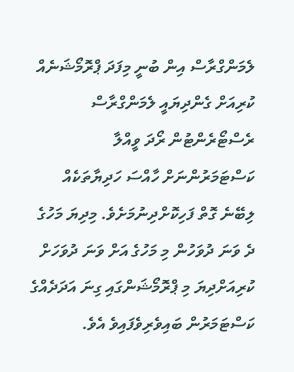ލެމަންގްރާސް އިން ބުނީ މިފަދަ ޕްރޮމޯޝަނެއް ކުރިއަށް ގެންދިޔައީ ލެމަންގްރާސް ރެސްޓޯރެންޓުން ރޯދަ ވީއްލާ ކަސްޓަމަރުންނަށް ހާއްސަ ހަދިޔާތަކެއް ލިބޭނެ ގޮތް ފަހިކޮށްދިނުމަށެވެ. މިދިޔަ މަހުގެ ދެ ވަނަ ދުވަހުން މި މަހުގެ އަށް ވަނަ ދުވަހަށް ކުރިއަށްދިޔަ މި ޕްރޮމޯޝަންގައި ގިނަ އަދަދެއްގެ ކަސްޓަމަރުން ބައިވެރިވެފައިވެ އެވެ.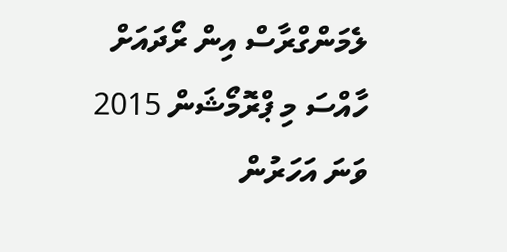ލެމަންގްރާސް އިން ރޯދައަށް ހާއްސަ މި ޕްރޮމޯޝަން 2015 ވަނަ އަހަރުން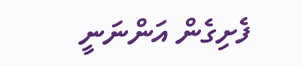ފެށިގެން އަންނަނީ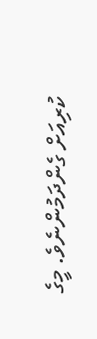ކުރިއަށް ގެންދަމުންނެވެ. މީގެ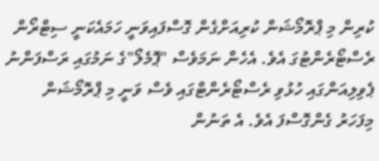ކުރިން މި ޕްރޮމޯޝަން ކުރިއަށްގެން ގޮސްފައިވަނީ ހަމައެކަނީ ސިޓްރޯން ރެސްޓޯރެންޓުގަ އެވެ. އެހެން ނަމަވެސް "ޕޮމެލޯ"ގެ ނަމުގައި ރަސްފަންނު ޕެވިލިއަންގައި ހުޅުވި ރެސްޓޯރެންޓްގައި ވެސް ވަނީ މި ޕްރޮމޯޝަން މިފަހަރު ގެންގޮސްފަ އެވެ. އެ ތަނުން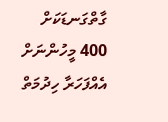ގާތްގަނޑަކަށް 400 މީހުންނަށް އެއްފަހަރާ ހިދުމަތް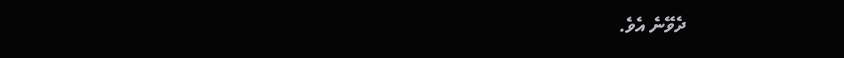ދެވޭނެ އެވެ.